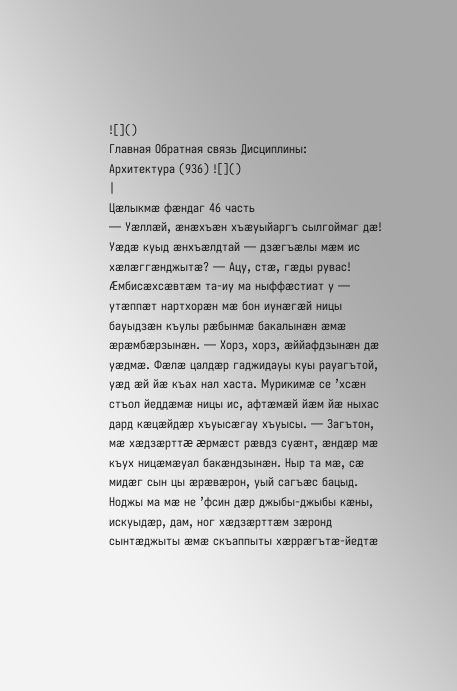![]()
Главная Обратная связь Дисциплины:
Архитектура (936) ![]()
|
Цæлыкмæ фæндаг 46 часть
— Уæллæй, æнæхъæн хъæуыйаргъ сылгоймаг дæ! Уæдæ куыд æнхъæлдтай — дзæгъæлы мæм ис хæлæггæнджытæ? — Ацу, стæ, гæды рувас! Æмбисæхсæвтæм та-иу ма ныффæстиат у — утæппæт нартхорæн мæ бон иунæгæй ницы бауыдзæн къулы рæбынмæ бакалынæн æмæ æрæмбæрзынæн. — Хорз, хорз, æййафдзынæн дæ уæдмæ. Фæлæ цалдæр гаджидауы куы рауагътой, уæд æй йæ къах нал хаста. Мурикимæ се ’хсæн стъол йеддæмæ ницы ис, афтæмæй йæм йæ ныхас дард кæцæйдæр хъуысæгау хъуысы. — Загътон, мæ хæдзæрттæ æрмæст рæвдз суæнт, æндæр мæ къух ницæмæуал бакæндзынæн. Ныр та мæ, сæ мидæг сын цы æрæвæрон, уый сагъæс бацыд. Ноджы ма мæ не ’фсин дæр джыбы-джыбы кæны, искуыдæр, дам, ног хæдзæрттæм зæронд сынтæджыты æмæ скъаппыты хæррæгътæ-йедтæ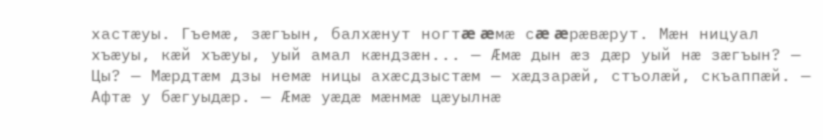хастæуы. Гъемæ, зæгъын, балхæнут ногтæ æмæ сæ æрæвæрут. Мæн ницуал хъæуы, кæй хъæуы, уый амал кæндзæн... — Æмæ дын æз дæр уый нæ зæгъын? — Цы? — Мæрдтæм дзы немæ ницы ахæсдзыстæм — хæдзарæй, стъолæй, скъаппæй. — Афтæ у бæгуыдæр. — Æмæ уæдæ мæнмæ цæуылнæ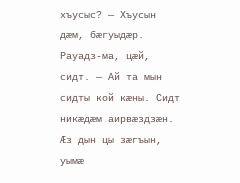хъусыс? — Хъусын дæм, бæгуыдæр. Рауадз-ма, цæй, сидт. — Ай та мын сидты кой кæны. Сидт никæдæм аирвæздзæн. Æз дын цы зæгъын, уымæ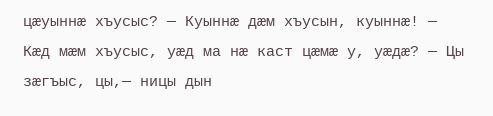цæуыннæ хъусыс? — Куыннæ дæм хъусын, куыннæ! — Кæд мæм хъусыс, уæд ма нæ каст цæмæ у, уæдæ? — Цы зæгъыс, цы,— ницы дын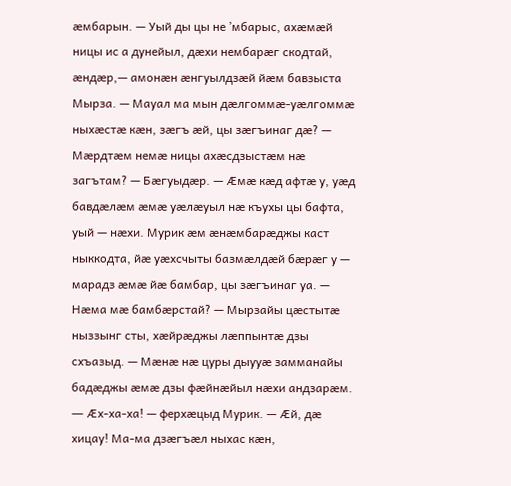æмбарын. — Уый ды цы не ’мбарыс, ахæмæй ницы ис а дунейыл, дæхи нембарæг скодтай, æндæр,— амонæн æнгуылдзæй йæм бавзыста Мырза. — Мауал ма мын дæлгоммæ-уæлгоммæ ныхæстæ кæн, зæгъ æй, цы зæгъинаг дæ? — Мæрдтæм немæ ницы ахæсдзыстæм нæ загътам? — Бæгуыдæр. — Æмæ кæд афтæ у, уæд бавдæлæм æмæ уæлæуыл нæ къухы цы бафта, уый — нæхи. Мурик æм æнæмбарæджы каст ныккодта, йæ уæхсчыты базмæлдæй бæрæг у — марадз æмæ йæ бамбар, цы зæгъинаг уа. — Нæма мæ бамбæрстай? — Мырзайы цæстытæ ныззынг сты, хæйрæджы лæппынтæ дзы схъазыд. — Мæнæ нæ цуры дыууæ замманайы бадæджы æмæ дзы фæйнæйыл нæхи андзарæм. — Æх-ха-ха! — ферхæцыд Мурик. — Æй, дæ хицау! Ма-ма дзæгъæл ныхас кæн,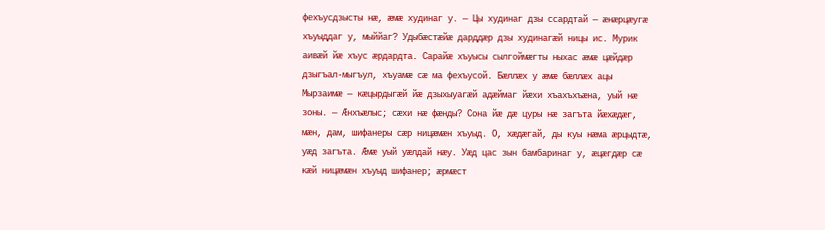фехъусдзысты нæ, æмæ худинаг у. — Цы худинаг дзы ссардтай — æнæрцæугæ хъуыддаг у, мыййаг? Удыбæстæйæ дарддæр дзы худинагæй ницы ис. Мурик аивæй йæ хъус æрдардта. Сарайæ хъуысы сылгоймæгты ныхас æмæ цæйдæр дзыгъал-мыгъул, хъуамæ сæ ма фехъусой. Бæллæх у æмæ бæллæх ацы Мырзаимæ — кæцырдыгæй йæ дзыхыуагæй адæймаг йæхи хъахъхъæна, уый нæ зоны. — Æнхъæлыс; сæхи нæ фæнды? Сона йæ дæ цуры нæ загъта йæхæдæг, мæн, дам, шифанеры сæр ницæмæн хъуыд. О, хæдæгай, ды куы нæма æрцыдтæ, уæд загъта. Æмæ уый уæлдай нæу. Уæд цас зын бамбаринаг у, æцæгдæр сæ кæй ницæмæн хъуыд шифанер; æрмæст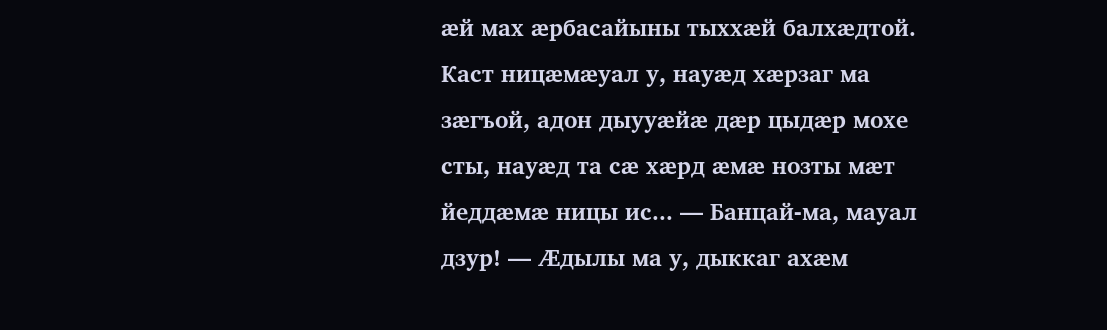æй мах æрбасайыны тыххæй балхæдтой. Каст ницæмæуал у, науæд хæрзаг ма зæгъой, адон дыууæйæ дæр цыдæр мохе сты, науæд та сæ хæрд æмæ нозты мæт йеддæмæ ницы ис... — Банцай-ма, мауал дзур! — Æдылы ма у, дыккаг ахæм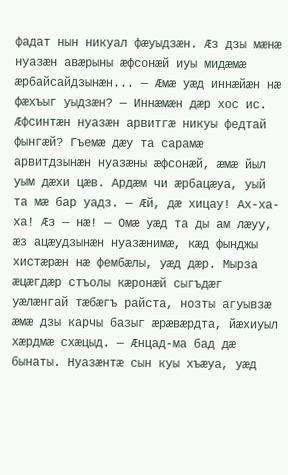фадат нын никуал фæуыдзæн. Æз дзы мæнæ нуазæн авæрыны æфсонæй иуы мидæмæ æрбайсайдзынæн... — Æмæ уæд иннæйæн нæ фæхъыг уыдзæн? — Иннæмæн дæр хос ис. Æфсинтæн нуазæн арвитгæ никуы федтай фынгæй? Гъемæ дæу та сарамæ арвитдзынæн нуазæны æфсонæй, æмæ йыл уым дæхи цæв. Ардæм чи æрбацæуа, уый та мæ бар уадз. — Æй, дæ хицау! Ах-ха-ха! Æз — нæ! — Омæ уæд та ды ам лæуу, æз ацæудзынæн нуазæнимæ, кæд фынджы хистæрæн нæ фембæлы, уæд дæр. Мырза æцæгдæр стъолы кæронæй сыгъдæг уæлæнгай тæбæгъ райста, нозты агуывзæ æмæ дзы карчы базыг æрæвæрдта, йæхиуыл хæрдмæ схæцыд. — Æнцад-ма бад дæ бынаты. Нуазæнтæ сын куы хъæуа, уæд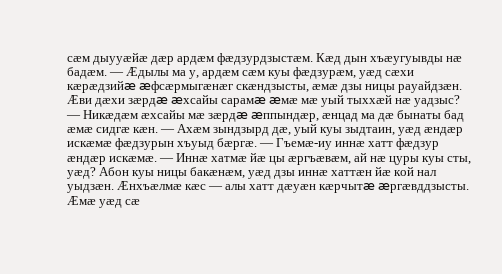сæм дыууæйæ дæр ардæм фæдзурдзыстæм. Кæд дын хъæугуывды нæ бадæм. — Æдылы ма у, ардæм сæм куы фæдзурæм, уæд сæхи кæрæдзийæ æфсæрмыгæнæг скæндзысты, æмæ дзы ницы рауайдзæн. Æви дæхи зæрдæ æхсайы сарамæ æмæ мæ уый тыххæй нæ уадзыс? — Никæдæм æхсайы мæ зæрдæ æппындæр, æнцад ма дæ бынаты бад æмæ сидгæ кæн. — Ахæм зындзырд дæ, уый куы зыдтаин, уæд æндæр искæмæ фæдзурын хъуыд бæргæ. — Гъемæ-иу иннæ хатт фæдзур æндæр искæмæ. — Иннæ хатмæ йæ цы æргъæвæм, ай нæ цуры куы сты, уæд? Абон куы ницы бакæнæм, уæд дзы иннæ хаттæн йæ кой нал уыдзæн. Æнхъæлмæ кæс — алы хатт дæуæн кæрчытæ æргæвддзысты. Æмæ уæд сæ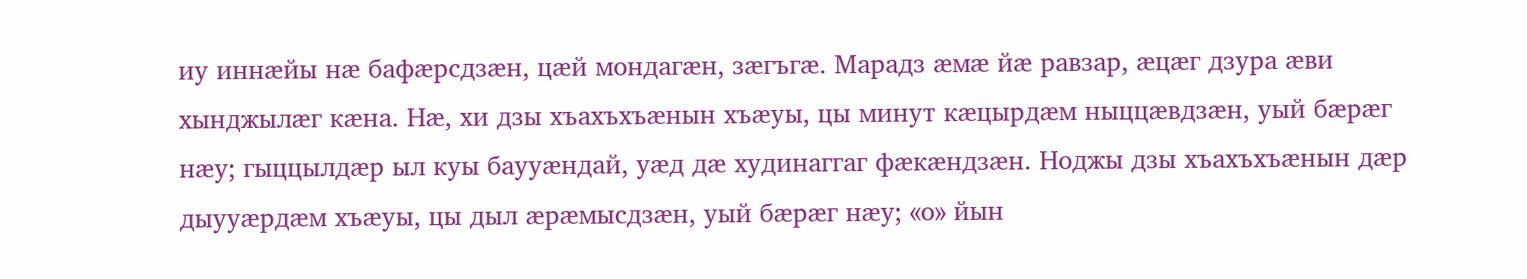иу иннæйы нæ бафæрсдзæн, цæй мондагæн, зæгъгæ. Марадз æмæ йæ равзар, æцæг дзура æви хынджылæг кæна. Нæ, хи дзы хъахъхъæнын хъæуы, цы минут кæцырдæм ныццæвдзæн, уый бæрæг нæу; гыццылдæр ыл куы баууæндай, уæд дæ худинаггаг фæкæндзæн. Ноджы дзы хъахъхъæнын дæр дыууæрдæм хъæуы, цы дыл æрæмысдзæн, уый бæрæг нæу; «о» йын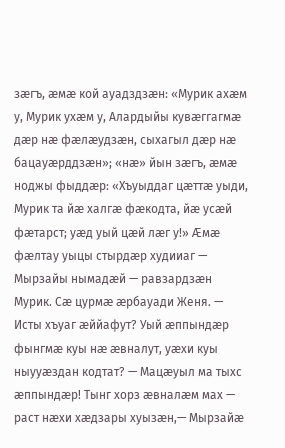зæгъ, æмæ кой ауадздзæн: «Мурик ахæм у, Мурик ухæм у, Алардыйы кувæггагмæ дæр нæ фæлæудзæн, сыхагыл дæр нæ бацауæрддзæн»; «нæ» йын зæгъ, æмæ ноджы фыддæр: «Хъуыддаг цæттæ уыди, Мурик та йæ халгæ фæкодта, йæ усæй фæтарст; уæд уый цæй лæг у!» Æмæ фæлтау уыцы стырдæр худииаг — Мырзайы нымадæй — равзардзæн Мурик. Сæ цурмæ æрбауади Женя. — Исты хъуаг æййафут? Уый æппындæр фынгмæ куы нæ æвналут, уæхи куы ныууæздан кодтат? — Мацæуыл ма тыхс æппындæр! Тынг хорз æвналæм мах — раст нæхи хæдзары хуызæн,— Мырзайæ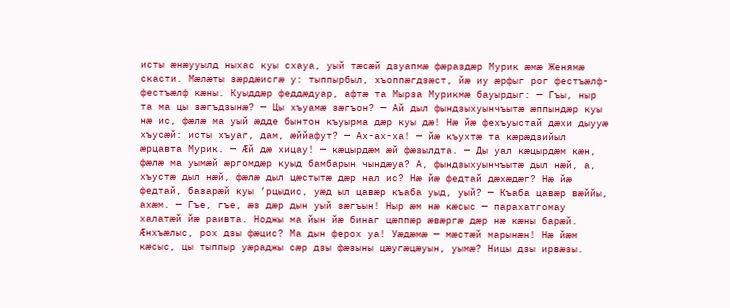исты æнæууылд ныхас куы схауа, уый тæсæй дзуапмæ фæраздæр Мурик æмæ Женямæ скасти. Мæлæты зæрдæисгæ у: тыппырбыл, хъоппæгдзæст, йæ иу æрфыг рог фестъæлф-фестъæлф кæны. Куыддæр феддæдуар, афтæ та Мырза Мурикмæ бауырдыг: — Гъы, ныр та ма цы зæгъдзынæ? — Цы хъуамæ зæгъон? — Ай дыл фындзыхуынчъытæ æппындæр куы нæ ис, фæлæ ма уый æдде бынтон къуырма дæр куы дæ! Нæ йæ фехъуыстай дæхи дыууæ хъусæй: исты хъуаг, дам, æййафут? — Ах-ах-ха! — йæ къухтæ та кæрæдзийыл æрцавта Мурик. — Æй дæ хицау! — кæцырдæм æй фæзылдта. — Ды уал кæцырдæм кæн, фæлæ ма уымæй æргомдæр куыд бамбарын чындæуа? А, фындзыхуынчъытæ дыл нæй, а, хъустæ дыл нæй, фæлæ дыл цæстытæ дæр нал ис? Нæ йæ федтай дæхæдæг? Нæ йæ федтай, базарæй куы ’рцыдис, уæд ыл цавæр къаба уыд, уый? — Къаба цавæр вæййы, ахæм. — Гъе, гъе, æз дæр дын уый зæгъын! Ныр æм нæ кæсыс — парахатгомау халатæй йæ раивта. Ноджы ма йын йæ бинаг цæппæр æвæргæ дæр нæ кæны барæй. Æнхъæлыс, рох дзы фæцис? Ма дын ферох уа! Уæдæмæ — мæстæй марынæн! Нæ йæм кæсыс, цы тыппыр уæраджы сæр дзы фæзыны цæугæцæуын, уымæ? Ницы дзы ирвæзы.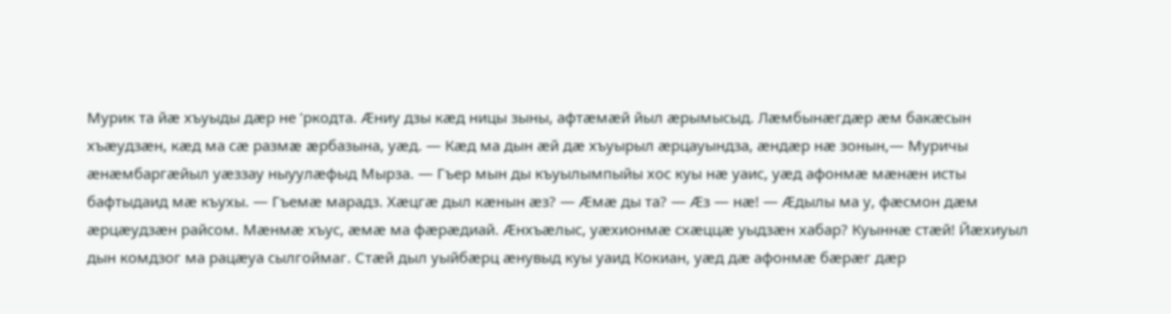Мурик та йæ хъуыды дæр не ’ркодта. Æниу дзы кæд ницы зыны, афтæмæй йыл æрымысыд. Лæмбынæгдæр æм бакæсын хъæудзæн, кæд ма сæ размæ æрбазына, уæд. — Кæд ма дын æй дæ хъуырыл æрцауындза, æндæр нæ зонын,— Муричы æнæмбаргæйыл уæззау ныуулæфыд Мырза. — Гъер мын ды къуылымпыйы хос куы нæ уаис, уæд афонмæ мæнæн исты бафтыдаид мæ къухы. — Гъемæ марадз. Хæцгæ дыл кæнын æз? — Æмæ ды та? — Æз — нæ! — Æдылы ма у, фæсмон дæм æрцæудзæн райсом. Мæнмæ хъус, æмæ ма фæрæдиай. Æнхъæлыс, уæхионмæ схæццæ уыдзæн хабар? Куыннæ стæй! Йæхиуыл дын комдзог ма рацæуа сылгоймаг. Стæй дыл уыйбæрц æнувыд куы уаид Кокиан, уæд дæ афонмæ бæрæг дæр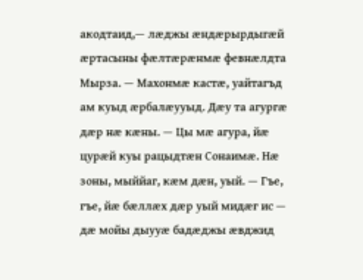акодтаид,— лæджы æндæрырдыгæй æртасыны фæлтæрæнмæ февнæлдта Мырза. — Махонмæ кастæ, уайтагъд ам куыд æрбалæууыд. Дæу та агургæ дæр нæ кæны. — Цы мæ агура, йæ цурæй куы рацыдтæн Сонаимæ. Нæ зоны, мыййаг, кæм дæн, уый. — Гъе, гъе, йæ бæллæх дæр уый мидæг ис — дæ мойы дыууæ бадæджы æвджид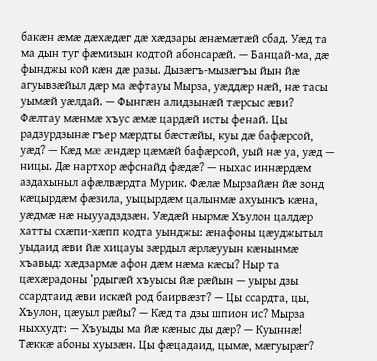бакæн æмæ дæхæдæг дæ хæдзары æнæмæтæй сбад. Уæд та ма дын туг фæмизын кодтой абонсарæй. — Банцай-ма, дæ фынджы кой кæн дæ разы. Дызæгъ-мызæгъы йын йæ агуывзæйыл дæр ма æфтауы Мырза, уæддæр нæй, нæ тасы уымæй уæлдай. — Фынгæн алидзынæй тæрсыс æви? Фæлтау мæнмæ хъус æмæ цардæй исты фенай. Цы радзурдзынæ гъер мæрдты бæстæйы, куы дæ бафæрсой, уæд? — Кæд мæ æндæр цæмæй бафæрсой, уый нæ уа, уæд — ницы. Дæ нартхор æфснайд фæдæ? — ныхас иннæрдæм аздахыныл афæлвæрдта Мурик. Фæлæ Мырзайæн йæ зонд кæцырдæм фæзила, уыцырдæм цалынмæ ахуынкъ кæна, уæдмæ нæ ныууадздзæн. Уæдæй нырмæ Хъулон цалдæр хатты схæпи-хæпп кодта уынджы: æнафоны цæуджытыл уыдаид æви йæ хицауы зæрдыл æрлæууын кæнынмæ хъавыд: хæдзармæ афон дæм нæма кæсы? Ныр та цæхæрадоны ’рдыгæй хъуысы йæ рæйын — уыры дзы ссардтаид æви искæй род баирвæзт? — Цы ссардта, цы, Хъулон, цæуыл рæйы? — Кæд та дзы шпион ис? Мырза ныххудт: — Хъуыды ма йæ кæныс ды дæр? — Куыннæ! Тæккæ абоны хуызæн. Цы фæцадаид, цымæ, мæгуырæг?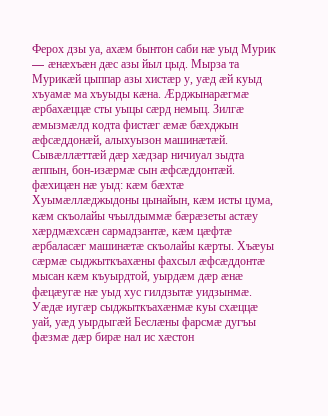Ферох дзы уа, ахæм бынтон саби нæ уыд Мурик — æнæхъæн дæс азы йыл цыд. Мырза та Мурикæй цыппар азы хистæр у, уæд æй куыд хъуамæ ма хъуыды кæна. Æрджынарæгмæ æрбахæццæ сты уыцы сæрд немыц. Зилгæ æмызмæлд кодта фистæг æмæ бæхджын æфсæддонæй, алыхуызон машинæтæй. Сывæллæттæй дæр хæдзар ничиуал зыдта æппын, бон-изæрмæ сын æфсæддонтæй. фæхицæн нæ уыд: кæм бæхтæ Хуымæллæджыдоны цынайын, кæм исты цума, кæм скъолайы чъылдыммæ бæрæзеты астæу хæрдмæхсæн сармадзантæ, кæм цæфтæ æрбаласæг машинæтæ скъолайы кæрты. Хъæуы сæрмæ сыджыткъахæны фахсыл æфсæддонтæ мысан кæм къуырдтой, уырдæм дæр æнæ фæцæугæ нæ уыд хус гилдзытæ уидзынмæ. Уæдæ иугæр сыджыткъахæнмæ куы схæццæ уай, уæд уырдыгæй Беслæны фарсмæ дугъы фæзмæ дæр бирæ нал ис хæстон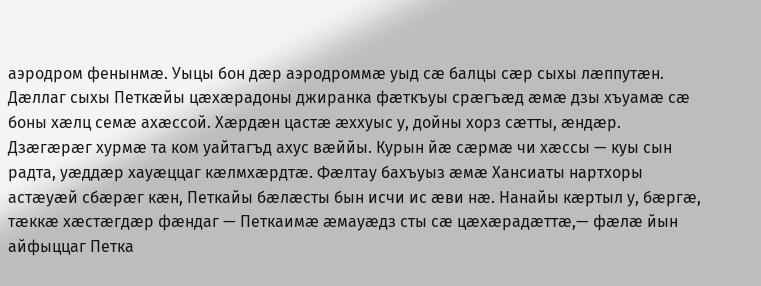аэродром фенынмæ. Уыцы бон дæр аэродроммæ уыд сæ балцы сæр сыхы лæппутæн. Дæллаг сыхы Петкæйы цæхæрадоны джиранка фæткъуы срæгъæд æмæ дзы хъуамæ сæ боны хæлц семæ ахæссой. Хæрдæн цастæ æххуыс у, дойны хорз сæтты, æндæр. Дзæгæрæг хурмæ та ком уайтагъд ахус вæййы. Курын йæ сæрмæ чи хæссы — куы сын радта, уæддæр хауæццаг кæлмхæрдтæ. Фæлтау бахъуыз æмæ Хансиаты нартхоры астæуæй сбæрæг кæн, Петкайы бæлæсты бын исчи ис æви нæ. Нанайы кæртыл у, бæргæ, тæккæ хæстæгдæр фæндаг — Петкаимæ æмауæдз сты сæ цæхæрадæттæ,— фæлæ йын айфыццаг Петка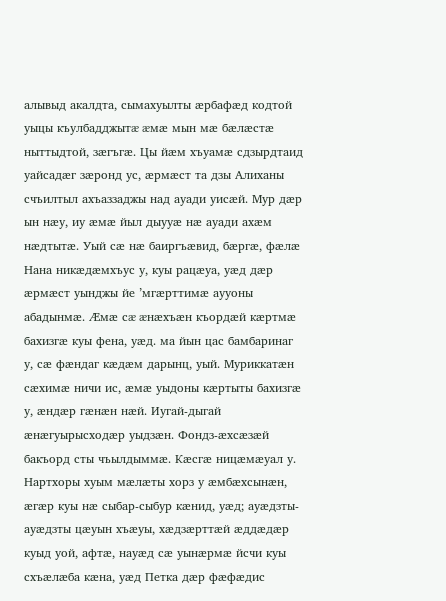алывыд акалдта, сымахуылты æрбафæд кодтой уыцы къулбадджытæ æмæ мын мæ бæлæстæ ныттыдтой, зæгъгæ. Цы йæм хъуамæ сдзырдтаид уайсадæг зæронд ус, æрмæст та дзы Алиханы счъилтыл ахъаззаджы над ауади уисæй. Мур дæр ын нæу, иу æмæ йыл дыууæ нæ ауади ахæм нæдтытæ. Уый сæ нæ баиргъæвид, бæргæ, фæлæ Нана никæдæмхъус у, куы рацæуа, уæд дæр æрмæст уынджы йе ’мгæрттимæ аууоны абадынмæ. Æмæ сæ æнæхъæн къордæй кæртмæ бахизгæ куы фена, уæд. ма йын цас бамбаринаг у, сæ фæндаг кæдæм дарынц, уый. Муриккатæн сæхимæ ничи ис, æмæ уыдоны кæртыты бахизгæ у, æндæр гæнæн нæй. Иугай-дыгай æнæгуырысходæр уыдзæн. Фондз-æхсæзæй бакъорд сты чъылдыммæ. Кæсгæ ницæмæуал у. Нартхоры хуым мæлæты хорз у æмбæхсынæн, æгæр куы нæ сыбар-сыбур кæнид, уæд; ауæдзты-ауæдзты цæуын хъæуы, хæдзæрттæй æддæдæр куыд уой, афтæ, науæд сæ уынæрмæ йсчи куы схъæлæба кæна, уæд Петка дæр фæфæдис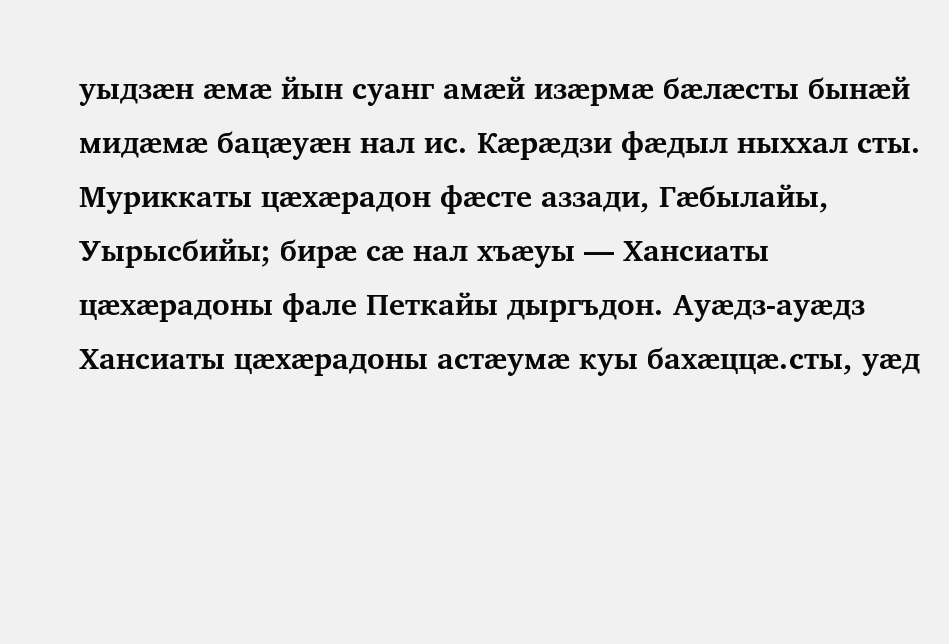уыдзæн æмæ йын суанг амæй изæрмæ бæлæсты бынæй мидæмæ бацæуæн нал ис. Кæрæдзи фæдыл ныххал сты. Муриккаты цæхæрадон фæсте аззади, Гæбылайы, Уырысбийы; бирæ сæ нал хъæуы — Хансиаты цæхæрадоны фале Петкайы дыргъдон. Ауæдз-ауæдз Хансиаты цæхæрадоны астæумæ куы бахæццæ.сты, уæд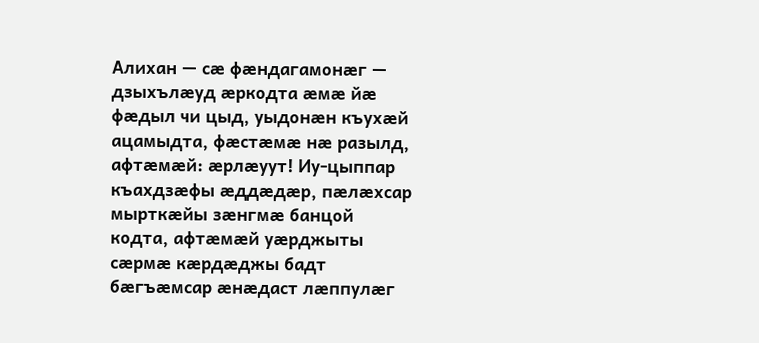Алихан — сæ фæндагамонæг — дзыхълæуд æркодта æмæ йæ фæдыл чи цыд, уыдонæн къухæй ацамыдта, фæстæмæ нæ разылд, афтæмæй: æрлæуут! Иу-цыппар къахдзæфы æддæдæр, пæлæхсар мырткæйы зæнгмæ банцой кодта, афтæмæй уæрджыты сæрмæ кæрдæджы бадт бæгъæмсар æнæдаст лæппулæг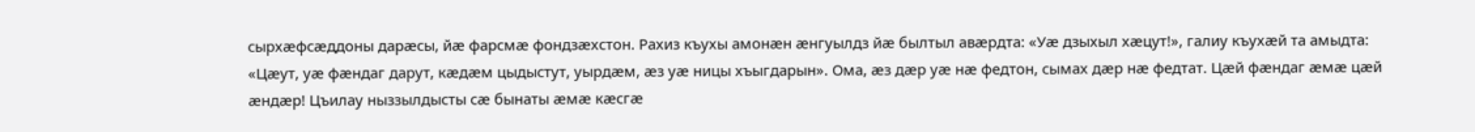сырхæфсæддоны дарæсы, йæ фарсмæ фондзæхстон. Рахиз къухы амонæн æнгуылдз йæ былтыл авæрдта: «Уæ дзыхыл хæцут!», галиу къухæй та амыдта: «Цæут, уæ фæндаг дарут, кæдæм цыдыстут, уырдæм, æз уæ ницы хъыгдарын». Ома, æз дæр уæ нæ федтон, сымах дæр нæ федтат. Цæй фæндаг æмæ цæй æндæр! Цъилау ныззылдысты сæ бынаты æмæ кæсгæ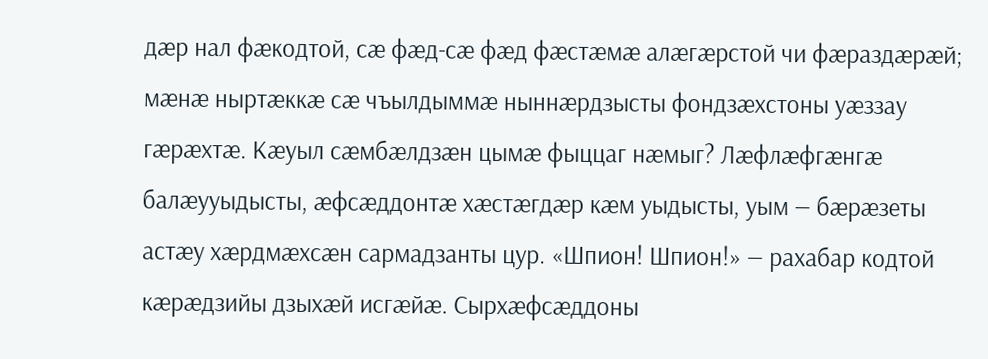дæр нал фæкодтой, сæ фæд-сæ фæд фæстæмæ алæгæрстой чи фæраздæрæй; мæнæ ныртæккæ сæ чъылдыммæ ныннæрдзысты фондзæхстоны уæззау гæрæхтæ. Кæуыл сæмбæлдзæн цымæ фыццаг нæмыг? Лæфлæфгæнгæ балæууыдысты, æфсæддонтæ хæстæгдæр кæм уыдысты, уым — бæрæзеты астæу хæрдмæхсæн сармадзанты цур. «Шпион! Шпион!» — рахабар кодтой кæрæдзийы дзыхæй исгæйæ. Сырхæфсæддоны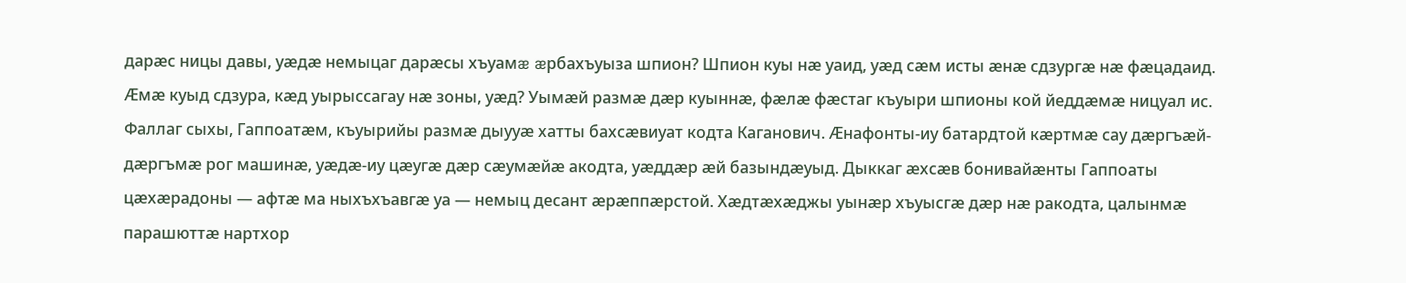дарæс ницы давы, уæдæ немыцаг дарæсы хъуамæ æрбахъуыза шпион? Шпион куы нæ уаид, уæд сæм исты æнæ сдзургæ нæ фæцадаид. Æмæ куыд сдзура, кæд уырыссагау нæ зоны, уæд? Уымæй размæ дæр куыннæ, фæлæ фæстаг къуыри шпионы кой йеддæмæ ницуал ис. Фаллаг сыхы, Гаппоатæм, къуырийы размæ дыууæ хатты бахсæвиуат кодта Каганович. Æнафонты-иу батардтой кæртмæ сау дæргъæй-дæргъмæ рог машинæ, уæдæ-иу цæугæ дæр сæумæйæ акодта, уæддæр æй базындæуыд. Дыккаг æхсæв бонивайæнты Гаппоаты цæхæрадоны — афтæ ма ныхъхъавгæ уа — немыц десант æрæппæрстой. Хæдтæхæджы уынæр хъуысгæ дæр нæ ракодта, цалынмæ парашюттæ нартхор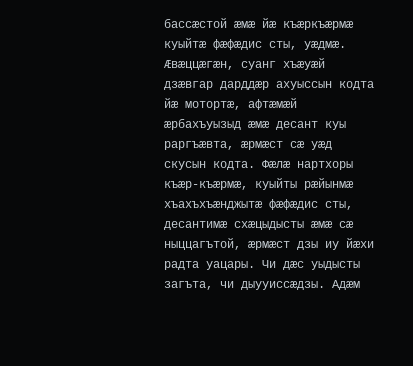бассæстой æмæ йæ къæркъæрмæ куыйтæ фæфæдис сты, уæдмæ. Æвæццæгæн, суанг хъæуæй дзæвгар дарддæр ахуыссын кодта йæ мотортæ, афтæмæй æрбахъуызыд æмæ десант куы раргъæвта, æрмæст сæ уæд скусын кодта. Фæлæ нартхоры къæр-къæрмæ, куыйты рæйынмæ хъахъхъæнджытæ фæфæдис сты, десантимæ схæцыдысты æмæ сæ ныццагътой, æрмæст дзы иу йæхи радта уацары. Чи дæс уыдысты загъта, чи дыууиссæдзы. Адæм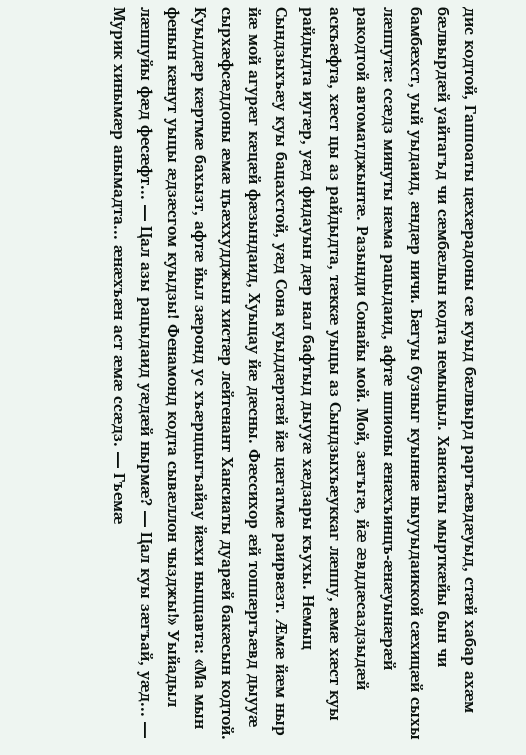дис кодтой, Гаппоаты цæхæрадоны сæ куыд бæлвырд раргъæвдæуыд, стæй хабар ахæм бæлвырдæй уайтагъд чи сæмбæлын кодта немыцыл. Хансиаты мырткæйы бын чи бамбæхст, уый уыдаид, æндæр ничи. Бæгуы бузныг куыннæ ныууыдаиккой сæхицæй сыхы лæппутæ: ссæдз минуты нæма рацыдаид, афтæ шпионы æнæхъинцъ-æнæуынæрæй ракодтой автоматджынтæ. Разынди Сонайы мой. Мой, зæгъгæ, йæ æвддæсаздзыдæй аскъæфта, хæст цы аз райдыдта, тæккæ уыцы аз Сындзыхъæуккаг лæппу, æмæ хæст куы райдыдта иугæр, уæд фидауын дæр нал бафтыд дыууæ хæдзары къухы. Немыц Сындзыхъæу куы бацахстой, уæд Сона куыддæртæй йæ цæгатмæ раирвæзт. Æмæ йæм ныр йæ мой агурæг кæцæй фæзындаид, Хуыцау йæ дæсны. Фæссихор æй топпæргъæвд дыууæ сырхæфсæддоны æмæ цъæххудджын хистæр лейтенант Хансиаты дуарæй бакæсын кодтой. Куыддæр кæртмæ бахызт, афтæ йыл зæронд ус хъæрццыгъайау йæхи ныццавта: «Ма мын фенын кæнут уыцы æдзæсгом куыдзы! Фенамонд кодта сывæллон чызджы!» Уыйадыл лæппуйы фæд фесæфт... — Цал азы рацыдаид уæдæй нырмæ? — Цал куы зæгъай, уæд... — Мурик хинымæр анымадта... æнæхъæн аст æмæ ссæдз. — Гъемæ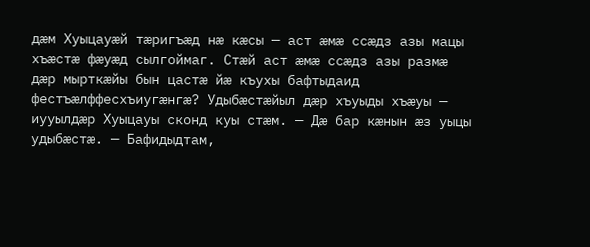дæм Хуыцауæй тæригъæд нæ кæсы — аст æмæ ссæдз азы мацы хъæстæ фæуæд сылгоймаг. Стæй аст æмæ ссæдз азы размæ дæр мырткæйы бын цастæ йæ къухы бафтыдаид фестъæлффесхъиугæнгæ? Удыбæстæйыл дæр хъуыды хъæуы — иууылдæр Хуыцауы сконд куы стæм. — Дæ бар кæнын æз уыцы удыбæстæ. — Бафидыдтам,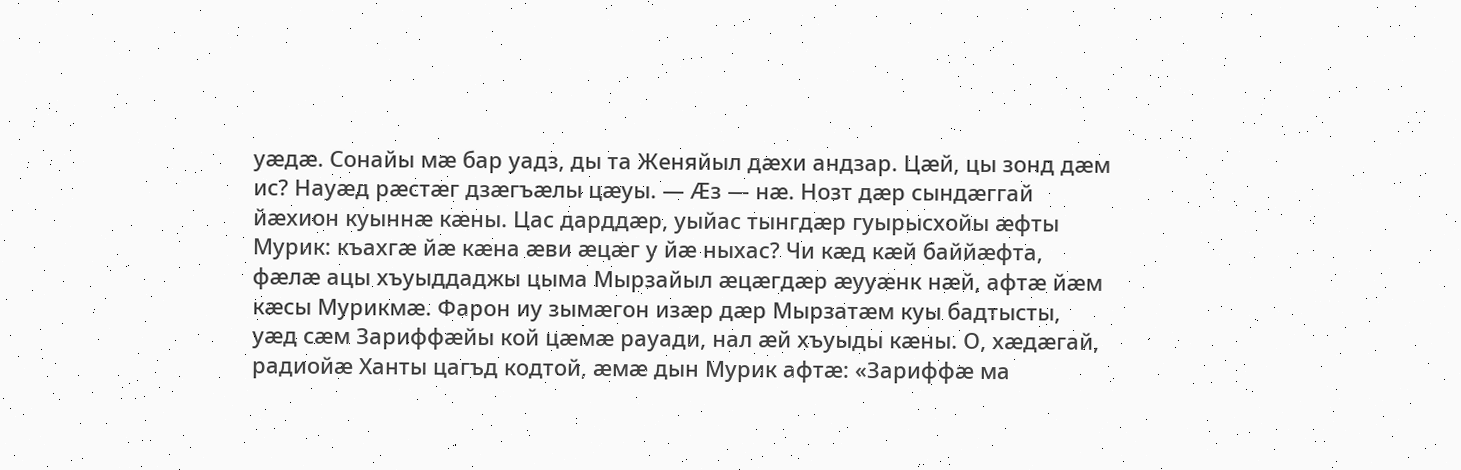уæдæ. Сонайы мæ бар уадз, ды та Женяйыл дæхи андзар. Цæй, цы зонд дæм ис? Науæд рæстæг дзæгъæлы цæуы. — Æз — нæ. Нозт дæр сындæггай йæхион куыннæ кæны. Цас дарддæр, уыйас тынгдæр гуырысхойы æфты Мурик: къахгæ йæ кæна æви æцæг у йæ ныхас? Чи кæд кæй баййæфта, фæлæ ацы хъуыддаджы цыма Мырзайыл æцæгдæр æууæнк нæй, афтæ йæм кæсы Мурикмæ. Фарон иу зымæгон изæр дæр Мырзатæм куы бадтысты, уæд сæм Зариффæйы кой цæмæ рауади, нал æй хъуыды кæны. О, хæдæгай, радиойæ Ханты цагъд кодтой, æмæ дын Мурик афтæ: «Зариффæ ма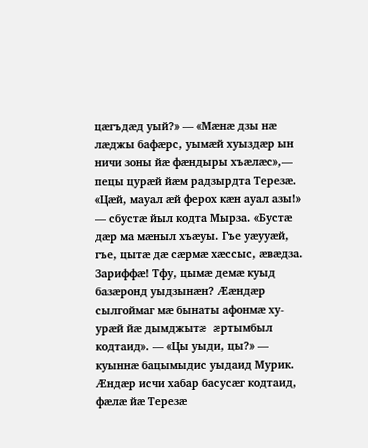цæгъдæд уый?» — «Мæнæ дзы нæ лæджы бафæрс, уымæй хуыздæр ын ничи зоны йæ фæндыры хъæлæс»,— пецы цурæй йæм радзырдта Терезæ. «Цæй, мауал æй ферох кæн ауал азы!» — сбустæ йыл кодта Мырза. «Бустæ дæр ма мæныл хъæуы. Гъе уæууæй, гъе, цытæ дæ сæрмæ хæссыс, æвæдза. Зариффæ! Тфу, цымæ демæ куыд базæронд уыдзынæн? Ææндæр сылгоймаг мæ бынаты афонмæ ху-урæй йæ дымджытæ æртымбыл кодтаид». — «Цы уыди, цы?» — куыннæ бацымыдис уыдаид Мурик. Æндæр исчи хабар басусæг кодтаид, фæлæ йæ Терезæ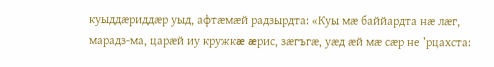куыддæриддæр уыд, афтæмæй радзырдта: «Куы мæ баййардта нæ лæг, марадз-ма, царæй иу кружкæ æрис, зæгъгæ, уæд æй мæ сæр не ’рцахста: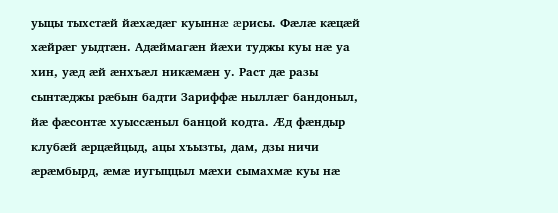уыцы тыхстæй йæхæдæг куыннæ æрисы. Фæлæ кæцæй хæйрæг уыдтæн. Адæймагæн йæхи туджы куы нæ уа хин, уæд æй æнхъæл никæмæн у. Раст дæ разы сынтæджы рæбын бадти Зариффæ ныллæг бандоныл, йæ фæсонтæ хуыссæныл банцой кодта. Æд фæндыр клубæй æрцæйцыд, ацы хъызты, дам, дзы ничи æрæмбырд, æмæ иугыццыл мæхи сымахмæ куы нæ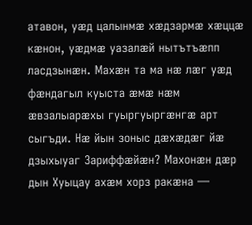атавон, уæд цалынмæ хæдзармæ хæццæ кæнон, уæдмæ уазалæй нытътъæпп ласдзынæн. Махæн та ма нæ лæг уæд фæндагыл куыста æмæ нæм æвзалыарæхы гуыргуыргæнгæ арт сыгъди. Нæ йын зоныс дæхæдæг йæ дзыхыуаг Зариффæйæн? Махонæн дæр дын Хуыцау ахæм хорз ракæна —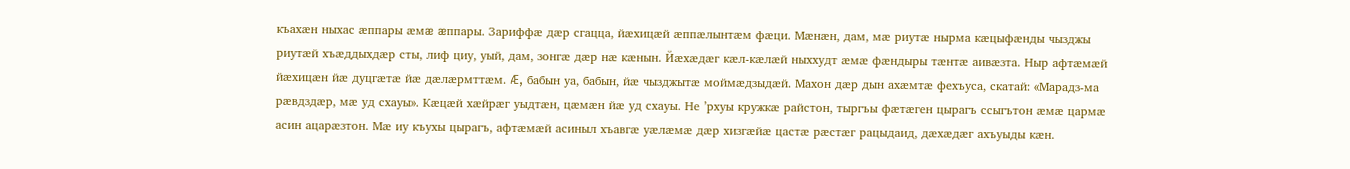къахæн ныхас æппары æмæ æппары. Зариффæ дæр сгацца, йæхицæй æппæлынтæм фæци. Мæнæн, дам, мæ риутæ нырма кæцыфæнды чызджы риутæй хъæддыхдæр сты, лиф циу, уый, дам, зонгæ дæр нæ кæнын. Йæхæдæг кæл-кæлæй ныххудт æмæ фæндыры тæнтæ аивæзта. Ныр афтæмæй йæхицæн йæ дуцгæтæ йæ дæлæрмттæм. Æ, бабын уа, бабын, йæ чызджытæ моймæдзыдæй. Махон дæр дын ахæмтæ фехъуса, скатай: «Марадз-ма рæвдздæр, мæ уд схауы». Кæцæй хæйрæг уыдтæн, цæмæн йæ уд схауы. Не ’рхуы кружкæ райстон, тыргъы фæтæген цырагъ ссыгътон æмæ цармæ асин ацарæзтон. Мæ иу къухы цырагъ, афтæмæй асиныл хъавгæ уæлæмæ дæр хизгæйæ цастæ рæстæг рацыдаид, дæхæдæг ахъуыды кæн.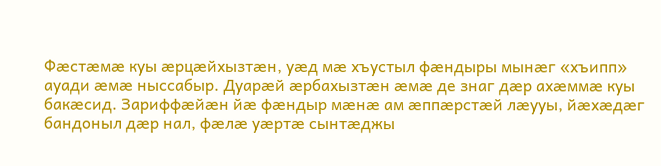Фæстæмæ куы æрцæйхызтæн, уæд мæ хъустыл фæндыры мынæг «хъипп» ауади æмæ ныссабыр. Дуарæй æрбахызтæн æмæ де знаг дæр ахæммæ куы бакæсид. Зариффæйæн йæ фæндыр мæнæ ам æппæрстæй лæууы, йæхæдæг бандоныл дæр нал, фæлæ уæртæ сынтæджы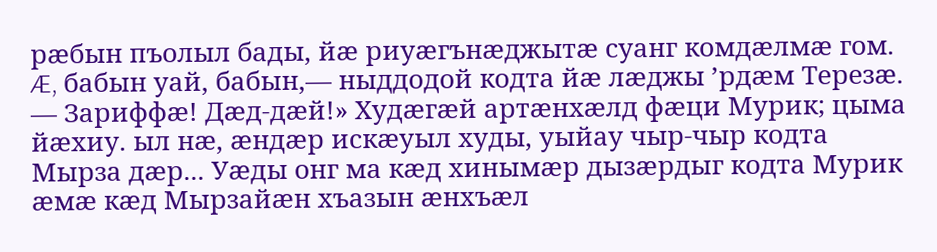рæбын пъолыл бады, йæ риуæгънæджытæ суанг комдæлмæ гом. Æ, бабын уай, бабын,— ныддодой кодта йæ лæджы ’рдæм Терезæ. — Зариффæ! Дæд-дæй!» Худæгæй артæнхæлд фæци Мурик; цыма йæхиу. ыл нæ, æндæр искæуыл худы, уыйау чыр-чыр кодта Мырза дæр... Уæды онг ма кæд хинымæр дызæрдыг кодта Мурик æмæ кæд Мырзайæн хъазын æнхъæл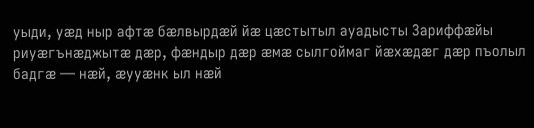уыди, уæд ныр афтæ бæлвырдæй йæ цæстытыл ауадысты Зариффæйы риуæгънæджытæ дæр, фæндыр дæр æмæ сылгоймаг йæхæдæг дæр пъолыл бадгæ — нæй, æууæнк ыл нæй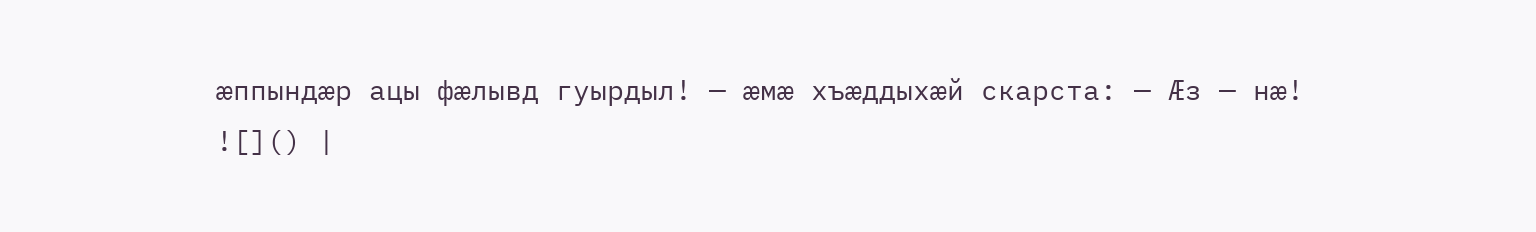æппындæр ацы фæлывд гуырдыл! — æмæ хъæддыхæй скарста: — Æз — нæ!
![]() |